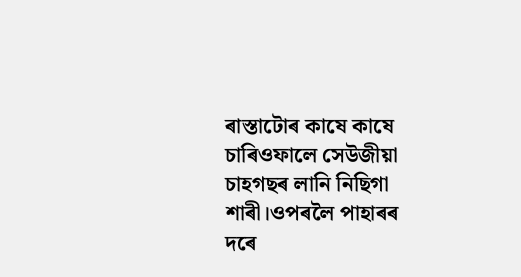ৰাস্তাটোৰ কাষে কাষে চাৰিওফালে সেউজীয়া চাহগছৰ লানি নিছিগা শাৰী।ওপৰলৈ পাহাৰৰ দৰে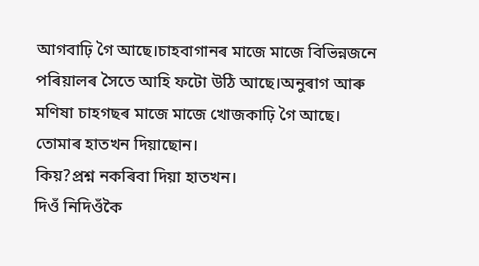আগবাঢ়ি গৈ আছে।চাহবাগানৰ মাজে মাজে বিভিন্নজনে পৰিয়ালৰ সৈতে আহি ফটো উঠি আছে।অনুৰাগ আৰু মণিষা চাহগছৰ মাজে মাজে খোজকাঢ়ি গৈ আছে।
তোমাৰ হাতখন দিয়াছোন।
কিয়?প্ৰশ্ন নকৰিবা দিয়া হাতখন।
দিওঁ নিদিওঁকৈ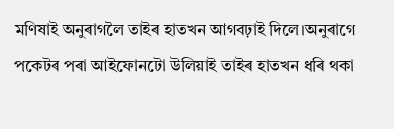মণিষাই অনুৰাগলৈ তাইৰ হাতখন আগবঢ়াই দিলে।অনুৰাগে পকেটৰ পৰা আইফোনটো উলিয়াই তাইৰ হাতখন ধৰি থকা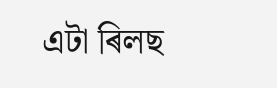এটা ৰিলছ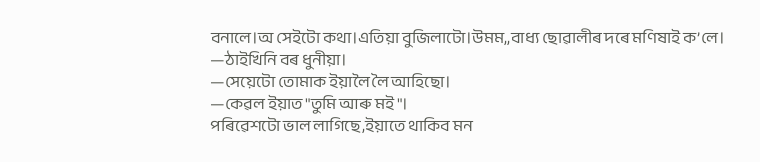বনালে।অ সেইটো কথা।এতিয়া বুজিলাটো।উমম,,বাধ্য ছোৱালীৰ দৰে মণিষাই ক’লে।
—ঠাইখিনি বৰ ধুনীয়া।
—সেয়েটো তোমাক ইয়ালৈ লৈ আহিছো।
—কেৱল ইয়াত "তুমি আৰু মই"।
পৰিৱেশটো ভাল লাগিছে,ইয়াতে থাকিব মন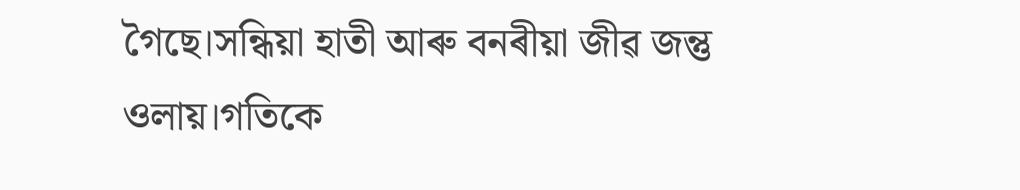গৈছে।সন্ধিয়া হাতী আৰু বনৰীয়া জীৱ জন্তু ওলায়।গতিকে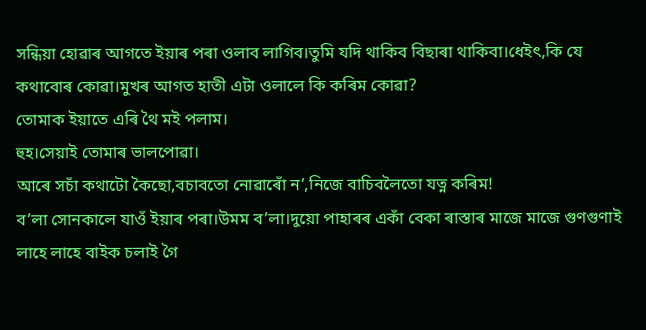সন্ধিয়া হোৱাৰ আগতে ইয়াৰ পৰা ওলাব লাগিব।তুমি যদি থাকিব বিছাৰা থাকিবা।ধেইৎ,কি যে কথাবোৰ কোৱা।মুখৰ আগত হাতী এটা ওলালে কি কৰিম কোৱা?
তোমাক ইয়াতে এৰি থৈ মই পলাম।
হুহ।সেয়াই তোমাৰ ভালপোৱা।
আৰে সচাঁ কথাটো কৈছো,বচাবতো নোৱাৰোঁ ন’,নিজে বাচিবলৈতো যত্ন কৰিম!
ব’লা সোনকালে যাওঁ ইয়াৰ পৰা।উমম ব’লা।দুয়ো পাহাৰৰ একাঁ বেকা ৰাস্তাৰ মাজে মাজে গুণগুণাই লাহে লাহে বাইক চলাই গৈ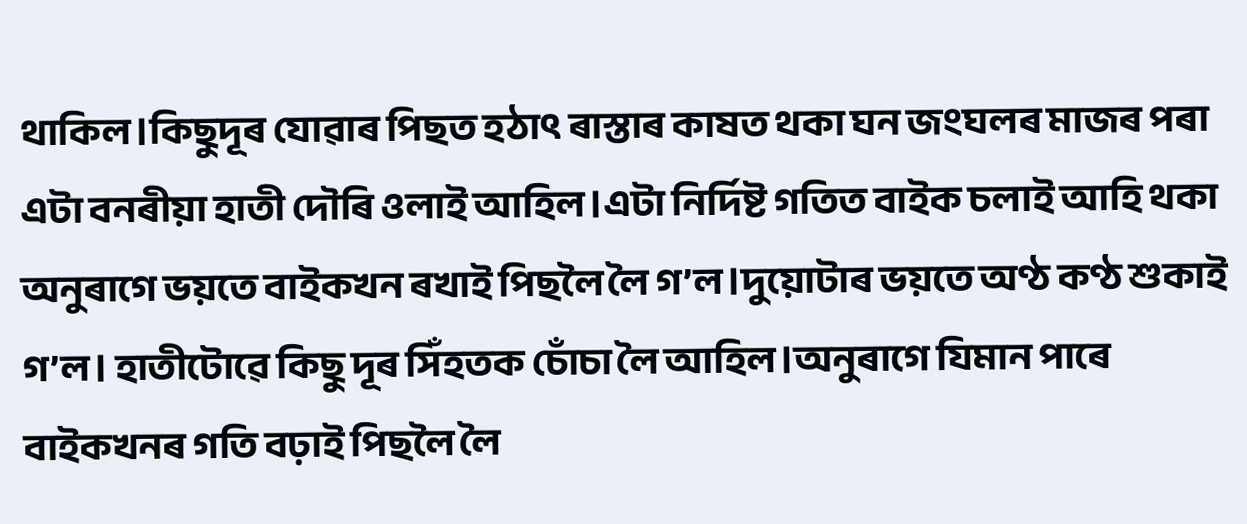থাকিল।কিছুদূৰ যোৱাৰ পিছত হঠাৎ ৰাস্তাৰ কাষত থকা ঘন জংঘলৰ মাজৰ পৰা এটা বনৰীয়া হাতী দৌৰি ওলাই আহিল।এটা নিৰ্দিষ্ট গতিত বাইক চলাই আহি থকা অনুৰাগে ভয়তে বাইকখন ৰখাই পিছলৈ লৈ গ’ল।দুয়োটাৰ ভয়তে অণ্ঠ কণ্ঠ শুকাই গ’ল। হাতীটোৱে কিছু দূৰ সিঁহতক চোঁচা লৈ আহিল।অনুৰাগে যিমান পাৰে বাইকখনৰ গতি বঢ়াই পিছলৈ লৈ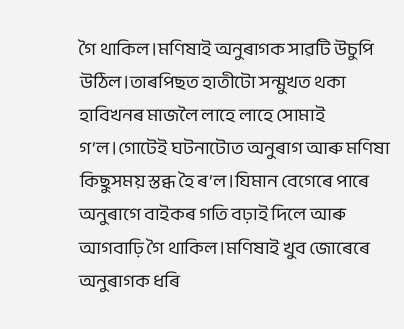গৈ থাকিল।মণিষাই অনুৰাগক সাৱটি উচুপি উঠিল।তাৰপিছত হাতীটো সন্মুখত থকা হাবিখনৰ মাজলৈ লাহে লাহে সোমাই গ’ল।গোটেই ঘটনাটোত অনুৰাগ আৰু মণিষা কিছুসময় স্তব্ধ হৈ ৰ’ল।যিমান বেগেৰে পাৰে অনুৰাগে বাইকৰ গতি বঢ়াই দিলে আৰু আগবাঢ়ি গৈ থাকিল।মণিষাই খুব জোৰেৰে অনুৰাগক ধৰি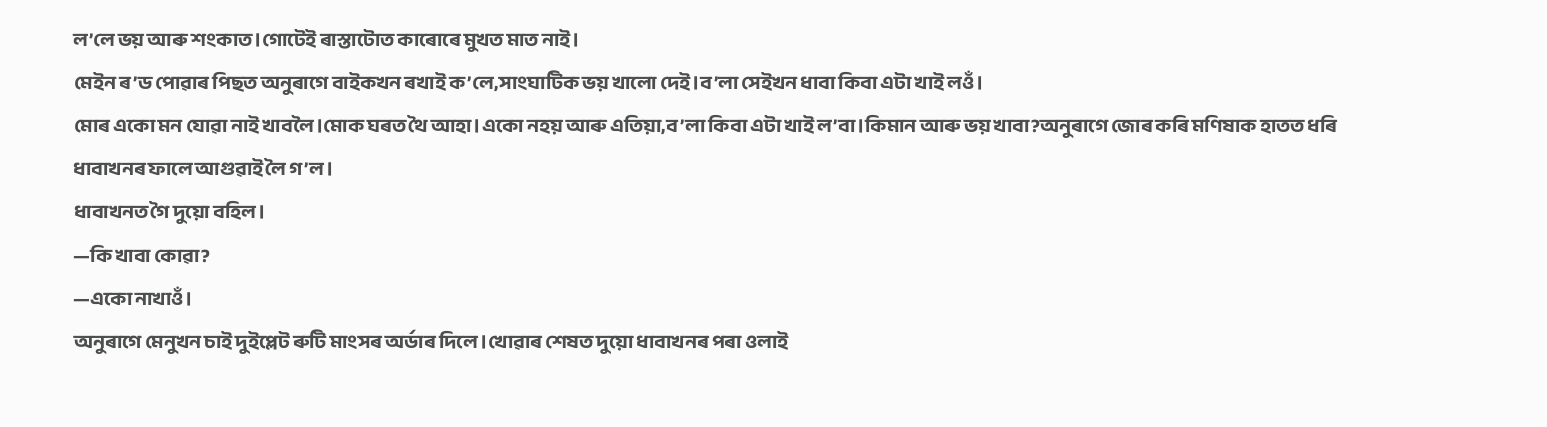ল’লে ভয় আৰু শংকাত।গোটেই ৰাস্তাটোত কাৰোৰে মুখত মাত নাই।
মেইন ৰ’ড পোৱাৰ পিছত অনুৰাগে বাইকখন ৰখাই ক’লে,সাংঘাটিক ভয় খালো দেই।ব’লা সেইখন ধাবা কিবা এটা খাই লওঁ।
মোৰ একো মন যোৱা নাই খাবলৈ।মোক ঘৰত থৈ আহা।একো নহয় আৰু এতিয়া,ব’লা কিবা এটা খাই ল’বা।কিমান আৰু ভয় খাবা?অনুৰাগে জোৰ কৰি মণিষাক হাতত ধৰি ধাবাখনৰ ফালে আগুৱাই লৈ গ’ল।
ধাবাখনত গৈ দুয়ো বহিল।
—কি খাবা কোৱা?
—একো নাখাওঁ।
অনুৰাগে মেনুখন চাই দুইপ্লেট ৰুটি মাংসৰ অৰ্ডাৰ দিলে।খোৱাৰ শেষত দুয়ো ধাবাখনৰ পৰা ওলাই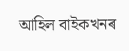আহিল বাইকখনৰ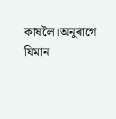কাষলৈ।অনুৰাগে যিমান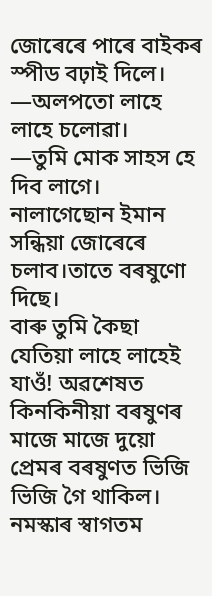জোৰেৰে পাৰে বাইকৰ স্পীড বঢ়াই দিলে।
—অলপতো লাহে লাহে চলোৱা।
—তুমি মোক সাহস হে দিব লাগে।
নালাগেছোন ইমান সন্ধিয়া জোৰেৰে চলাব।তাতে বৰষুণো দিছে।
বাৰু তুমি কৈছা যেতিয়া লাহে লাহেই যাওঁ! অৱশেষত কিনকিনীয়া বৰষুণৰ মাজে মাজে দুয়ো প্ৰেমৰ বৰষুণত ভিজি ভিজি গৈ থাকিল।
নমস্কাৰ স্বাগতম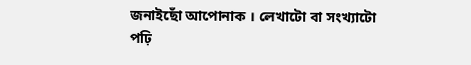জনাইছোঁ আপোনাক । লেখাটো বা সংখ্যাটো পঢ়ি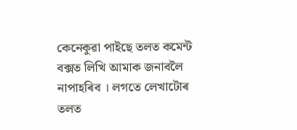কেনেকুৱা পাইছে তলত কমেন্ট বক্সত লিখি আমাক জনাবলৈ নাপাহৰিব । লগতে লেখাটোৰ তলত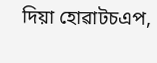দিয়া হোৱাটচএপ,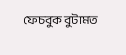ফেচবুক বুটামত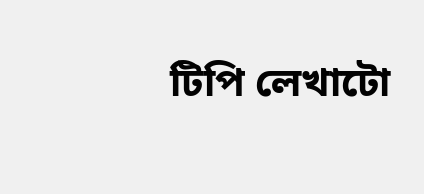টিপি লেখাটো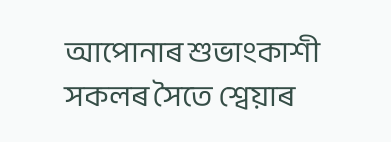আপোনাৰ শুভাংকাশী সকলৰ সৈতে শ্বেয়াৰ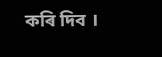কৰি দিব ।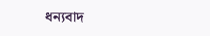ধন্যবাদ